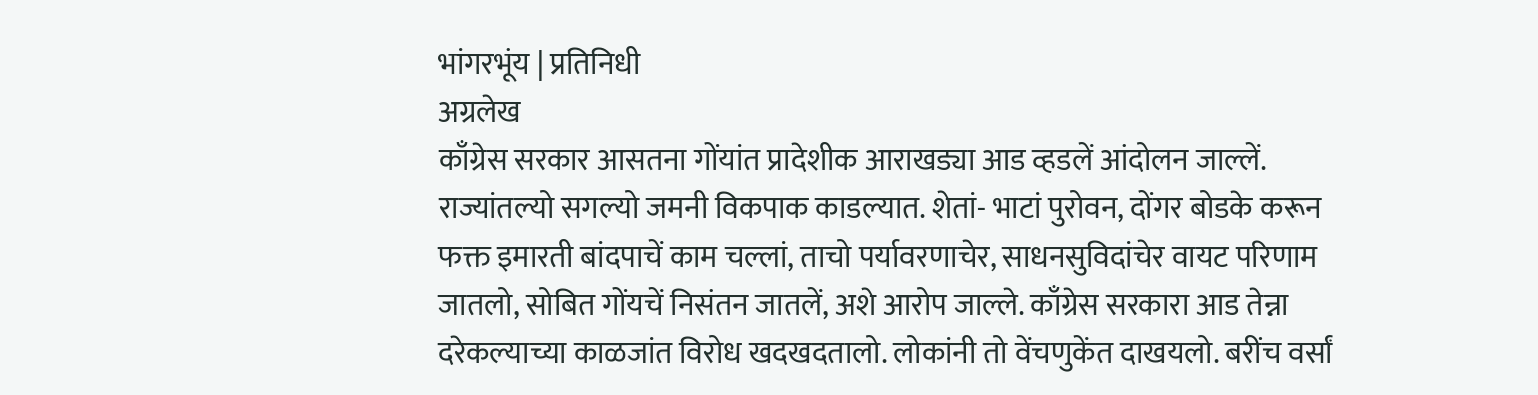भांगरभूंय | प्रतिनिधी
अग्रलेख
काँग्रेस सरकार आसतना गोंयांत प्रादेशीक आराखड्या आड व्हडलें आंदोलन जाल्लें. राज्यांतल्यो सगल्यो जमनी विकपाक काडल्यात. शेतां- भाटां पुरोवन, दोंगर बोडके करून फक्त इमारती बांदपाचें काम चल्लां, ताचो पर्यावरणाचेर, साधनसुविदांचेर वायट परिणाम जातलो, सोबित गोंयचें निसंतन जातलें, अशे आरोप जाल्ले. काँग्रेस सरकारा आड तेन्ना दरेकल्याच्या काळजांत विरोध खदखदतालो. लोकांनी तो वेंचणुकेंत दाखयलो. बरींच वर्सां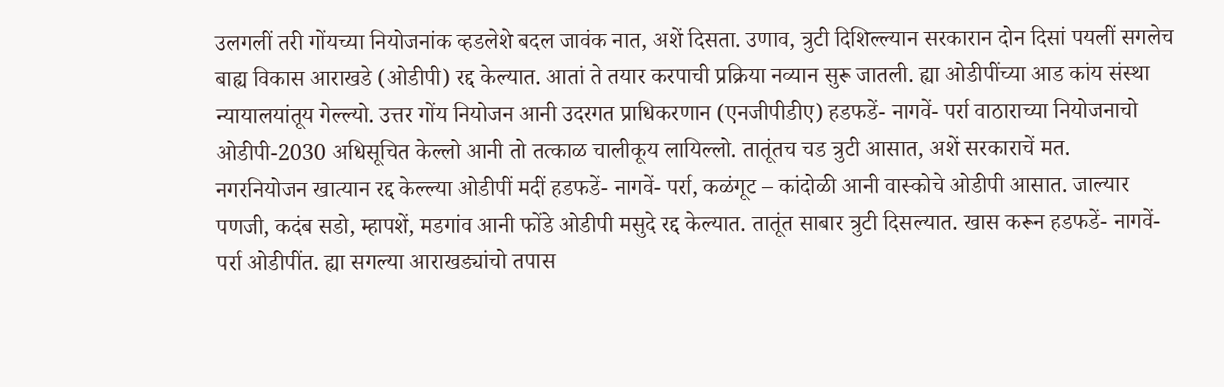उलगलीं तरी गोंयच्या नियोजनांक व्हडलेशे बदल जावंक नात, अशें दिसता. उणाव, त्रुटी दिशिल्ल्यान सरकारान दोन दिसां पयलीं सगलेच बाह्य विकास आराखडे (ओडीपी) रद्द केल्यात. आतां ते तयार करपाची प्रक्रिया नव्यान सुरू जातली. ह्या ओडीपींच्या आड कांय संस्था न्यायालयांतूय गेल्ल्यो. उत्तर गोंय नियोजन आनी उदरगत प्राधिकरणान (एनजीपीडीए) हडफडें- नागवें- पर्रा वाठाराच्या नियोजनाचो ओडीपी-2030 अधिसूचित केल्लो आनी तो तत्काळ चालीकूय लायिल्लो. तातूंतच चड त्रुटी आसात, अशें सरकाराचें मत.
नगरनियोजन खात्यान रद्द केल्ल्या ओडीपीं मदीं हडफडें- नागवें- पर्रा, कळंगूट – कांदोळी आनी वास्कोचे ओडीपी आसात. जाल्यार पणजी, कदंब सडो, म्हापशें, मडगांव आनी फोंडे ओडीपी मसुदे रद्द केल्यात. तातूंत साबार त्रुटी दिसल्यात. खास करून हडफडें- नागवें- पर्रा ओडीपींत. ह्या सगल्या आराखड्यांचो तपास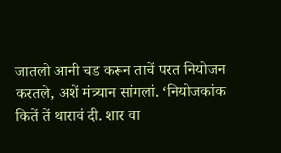जातलो आनी चड करून ताचें परत नियोजन करतले, अशें मंत्र्यान सांगलां. ‘नियोजकांक कितें तें थारावं दी. शार वा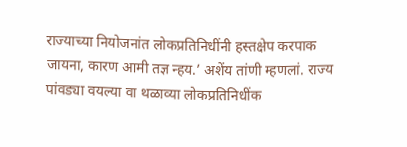राज्याच्या नियोजनांत लोकप्रतिनिधींनी हस्तक्षेप करपाक जायना, कारण आमी तज्ञ न्हय.’ अशेंय तांणी म्हणलां. राज्य पांवड्या वयल्या वा थळाव्या लोकप्रतिनिधींक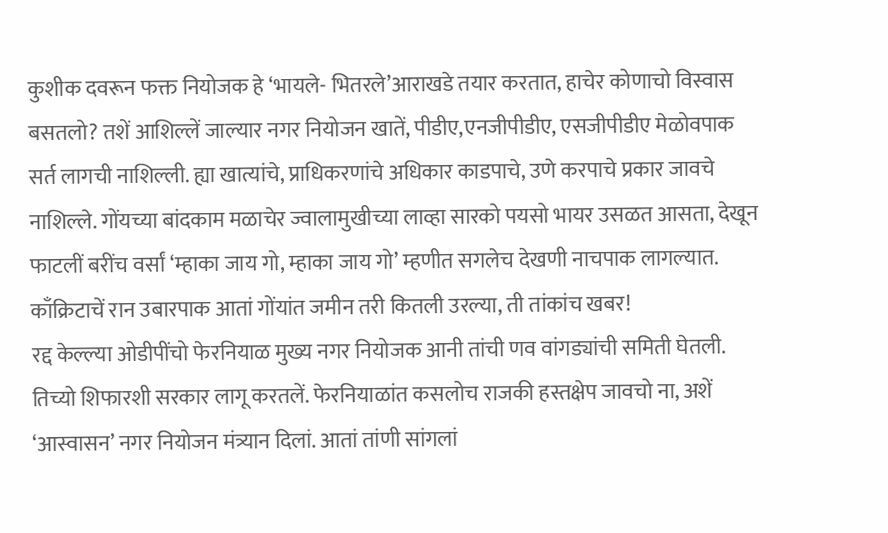कुशीक दवरून फक्त नियोजक हे ‘भायले- भितरले’आराखडे तयार करतात, हाचेर कोणाचो विस्वास बसतलो? तशें आशिल्लें जाल्यार नगर नियोजन खातें, पीडीए,एनजीपीडीए, एसजीपीडीए मेळोवपाक सर्त लागची नाशिल्ली. ह्या खात्यांचे, प्राधिकरणांचे अधिकार काडपाचे, उणे करपाचे प्रकार जावचे नाशिल्ले. गोंयच्या बांदकाम मळाचेर ज्वालामुखीच्या लाव्हा सारको पयसो भायर उसळत आसता, देखून फाटलीं बरींच वर्सां ‘म्हाका जाय गो, म्हाका जाय गो’ म्हणीत सगलेच देखणी नाचपाक लागल्यात. काँक्रिटाचें रान उबारपाक आतां गोंयांत जमीन तरी कितली उरल्या, ती तांकांच खबर!
रद्द केल्ल्या ओडीपींचो फेरनियाळ मुख्य नगर नियोजक आनी तांची णव वांगड्यांची समिती घेतली. तिच्यो शिफारशी सरकार लागू करतलें. फेरनियाळांत कसलोच राजकी हस्तक्षेप जावचो ना, अशें ‘आस्वासन’ नगर नियोजन मंत्र्यान दिलां. आतां तांणी सांगलां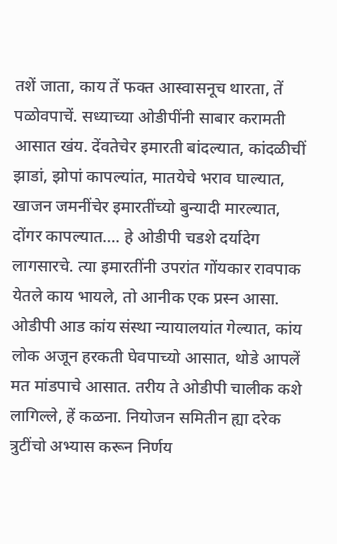तशें जाता, काय तें फक्त आस्वासनूच थारता, तें पळोवपाचें. सध्याच्या ओडीपींनी साबार करामती आसात खंय. देंवतेचेर इमारती बांदल्यात, कांदळीचीं झाडां, झोपां कापल्यांत, मातयेचे भराव घाल्यात, खाजन जमनींचेर इमारतींच्यो बुन्यादी मारल्यात, दोंगर कापल्यात…. हे ओडीपी चडशे दर्यादेग लागसारचे. त्या इमारतींनी उपरांत गोंयकार रावपाक येतले काय भायले, तो आनीक एक प्रस्न आसा. ओडीपी आड कांय संस्था न्यायालयांत गेल्यात, कांय लोक अजून हरकती घेवपाच्यो आसात, थोडे आपलें मत मांडपाचे आसात. तरीय ते ओडीपी चालीक कशे लागिल्ले, हें कळना. नियोजन समितीन ह्या दरेक त्रुटींचो अभ्यास करून निर्णय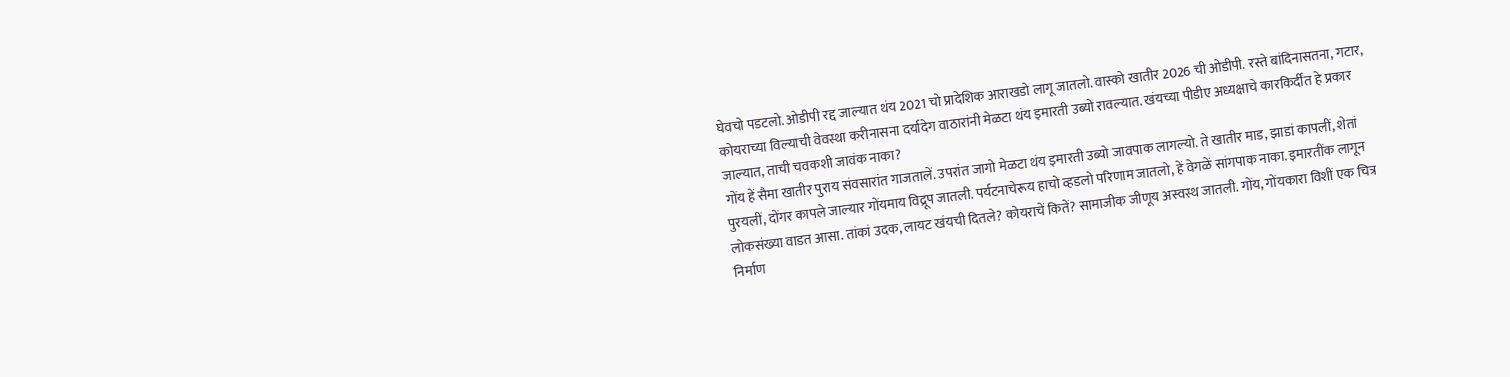घेवचो पडटलो. ओडीपी रद्द जाल्यात थंय 2021 चो प्रादेशिक आराखडो लागू जातलो. वास्को खातीर 2026 ची ओडीपी. रस्ते बांदिनासतना, गटार, कोयराच्या विल्याची वेवस्था करीनासना दर्यादेग वाठारांनी मेळटा थंय इमारती उब्यो रावल्यात. खंयच्या पीडीए अध्यक्षाचे कारकिर्दींत हे प्रकार जाल्यात, ताची चवकशी जावंक नाका?
गोंय हें सैमा खातीर पुराय संवसारांत गाजतालें. उपरांत जागो मेळटा थंय इमारती उब्यो जावपाक लागल्यो. ते खातीर माड, झाडां कापलीं, शेतां पुरयलीं, दोंगर कापले जाल्यार गोंयमाय विद्रूप जातली. पर्यटनाचेरूय हाचो व्हडलो परिणाम जातलो, हें वेगळें सांगपाक नाका. इमारतींक लागून लोकसंख्या वाडत आसा. तांकां उदक, लायट खंयची दितले? कोयराचें कितें? सामाजीक जीणूय अस्वस्थ जातली. गोंय, गोंयकारा विशीं एक चित्र निर्माण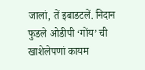जालां, तें इबाडटलें. निदान फुडले ओडीपी ‘गोंय’ ची खाशेलेपणां कायम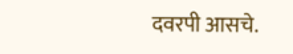दवरपी आसचे.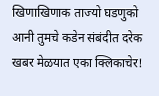खिणाखिणाक ताज्यो घडणुको आनी तुमचे कडेन संबंदीत दरेक खबर मेळयात एका क्लिकाचेर!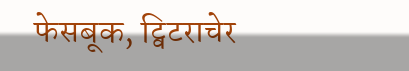फेसबूक, ट्विटराचेर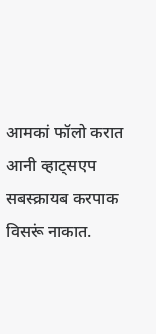आमकां फॉलो करात आनी व्हाट्सएप सबस्क्रायब करपाक विसरूं नाकात.